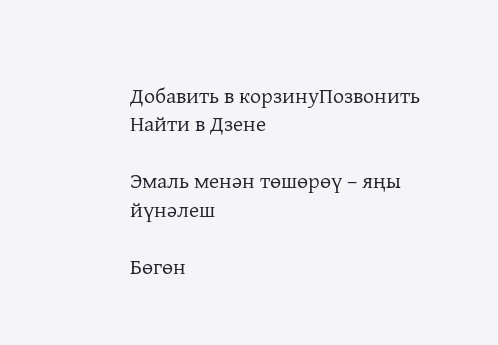Добавить в корзинуПозвонить
Найти в Дзене

Эмаль менән төшөрөү – яңы йүнәлеш

Бөгөн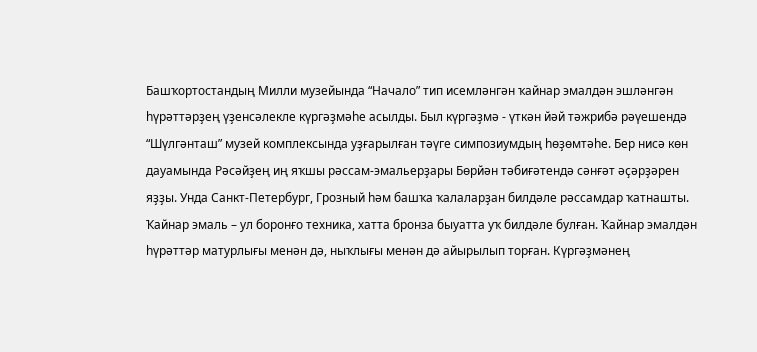Башҡортостандың Милли музейында “Начало” тип исемләнгән ҡайнар эмалдән эшләнгән һүрәттәрҙең үҙенсәлекле күргәҙмәһе асылды. Был күргәҙмә - үткән йәй тәжрибә рәүешендә “Шүлгәнташ” музей комплексында уҙғарылған тәүге симпозиумдың һөҙөмтәһе. Бер нисә көн дауамында Рәсәйҙең иң яҡшы рәссам-эмальерҙары Бөрйән тәбиғәтендә сәнғәт әҫәрҙәрен яҙҙы. Унда Санкт-Петербург, Грозный һәм башҡа ҡалаларҙан билдәле рәссамдар ҡатнашты. Ҡайнар эмаль – ул боронғо техника, хатта бронза быуатта уҡ билдәле булған. Ҡайнар эмалдән һүрәттәр матурлығы менән дә, ныҡлығы менән дә айырылып торған. Күргәҙмәнең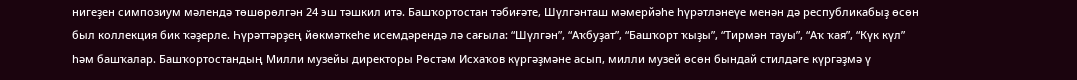нигеҙен симпозиум мәлендә төшөрөлгән 24 эш тәшкил итә. Башҡортостан тәбиғәте, Шүлгәнташ мәмерйәһе һүрәтләнеүе менән дә республикабыҙ өсөн был коллекция бик ҡәҙерле. Һүрәттәрҙең йөкмәткеһе исемдәрендә лә сағыла: “Шүлгән”, “Аҡбуҙат”, “Башҡорт ҡыҙы”, “Тирмән тауы”, “Аҡ ҡая”, “Күк күл” һәм башҡалар. Башҡортостандың Милли музейы директоры Рөстәм Исхаҡов күргәҙмәне асып, милли музей өсөн бындай стилдәге күргәҙмә ү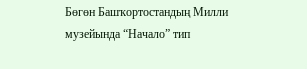Бөгөн Башҡортостандың Милли музейында “Начало” тип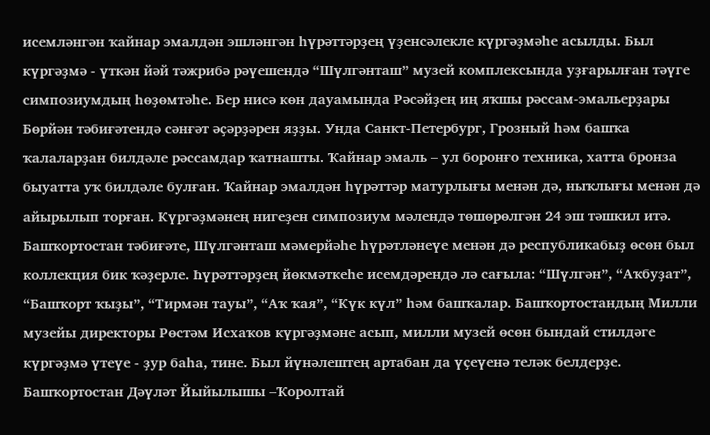исемләнгән ҡайнар эмалдән эшләнгән һүрәттәрҙең үҙенсәлекле күргәҙмәһе асылды. Был күргәҙмә - үткән йәй тәжрибә рәүешендә “Шүлгәнташ” музей комплексында уҙғарылған тәүге симпозиумдың һөҙөмтәһе. Бер нисә көн дауамында Рәсәйҙең иң яҡшы рәссам-эмальерҙары Бөрйән тәбиғәтендә сәнғәт әҫәрҙәрен яҙҙы. Унда Санкт-Петербург, Грозный һәм башҡа ҡалаларҙан билдәле рәссамдар ҡатнашты. Ҡайнар эмаль – ул боронғо техника, хатта бронза быуатта уҡ билдәле булған. Ҡайнар эмалдән һүрәттәр матурлығы менән дә, ныҡлығы менән дә айырылып торған. Күргәҙмәнең нигеҙен симпозиум мәлендә төшөрөлгән 24 эш тәшкил итә. Башҡортостан тәбиғәте, Шүлгәнташ мәмерйәһе һүрәтләнеүе менән дә республикабыҙ өсөн был коллекция бик ҡәҙерле. Һүрәттәрҙең йөкмәткеһе исемдәрендә лә сағыла: “Шүлгән”, “Аҡбуҙат”, “Башҡорт ҡыҙы”, “Тирмән тауы”, “Аҡ ҡая”, “Күк күл” һәм башҡалар. Башҡортостандың Милли музейы директоры Рөстәм Исхаҡов күргәҙмәне асып, милли музей өсөн бындай стилдәге күргәҙмә үтеүе - ҙур баһа, тине. Был йүнәлештең артабан да үҫеүенә теләк белдерҙе. Башҡортостан Дәүләт Йыйылышы –Ҡоролтай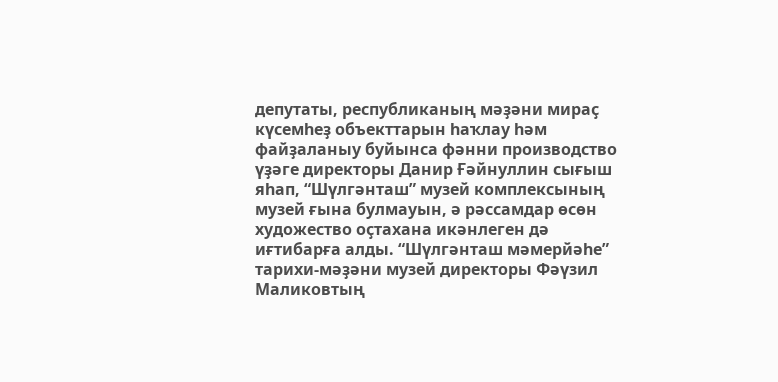депутаты, республиканың мәҙәни мираҫ күсемһеҙ объекттарын һаҡлау һәм файҙаланыу буйынса фәнни производство үҙәге директоры Данир Ғәйнуллин сығыш яһап, “Шүлгәнташ” музей комплексының музей ғына булмауын, ә рәссамдар өсөн художество оҫтахана икәнлеген дә иғтибарға алды. “Шүлгәнташ мәмерйәһе” тарихи-мәҙәни музей директоры Фәүзил Маликовтың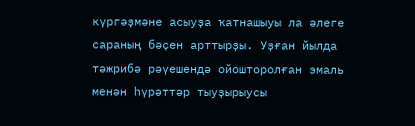күргәҙмәне асыуҙа ҡатнашыуы ла әлеге сараның бәҫен арттырҙы. Уҙған йылда тәжрибә рәүешендә ойошторолған эмаль менән һүрәттәр тыуҙырыусы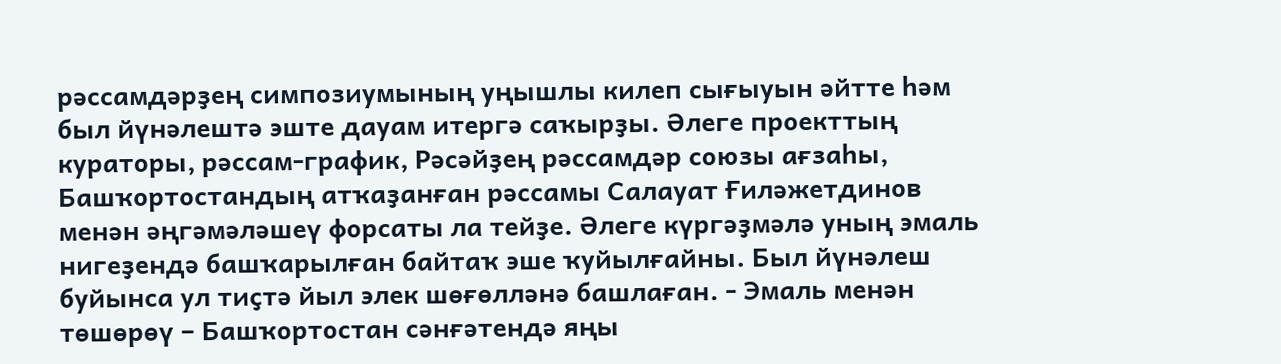рәссамдәрҙең симпозиумының уңышлы килеп сығыуын әйтте һәм был йүнәлештә эште дауам итергә саҡырҙы. Әлеге проекттың кураторы, рәссам-график, Рәсәйҙең рәссамдәр союзы ағзаһы, Башҡортостандың атҡаҙанған рәссамы Салауат Ғиләжетдинов менән әңгәмәләшеү форсаты ла тейҙе. Әлеге күргәҙмәлә уның эмаль нигеҙендә башҡарылған байтаҡ эше ҡуйылғайны. Был йүнәлеш буйынса ул тиҫтә йыл элек шөғөлләнә башлаған. - Эмаль менән төшөрөү – Башҡортостан сәнғәтендә яңы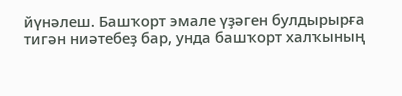йүнәлеш. Башҡорт эмале үҙәген булдырырға тигән ниәтебеҙ бар, унда башҡорт халҡының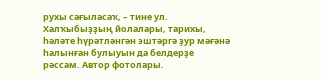рухы сағыласаҡ, – тине ул. Халҡыбыҙҙың йолалары, тарихы, һәләте һүрәтләнгән эштәргә ҙур мәғәнә һалынған булыуын да белдерҙе рәссам. Автор фотолары.